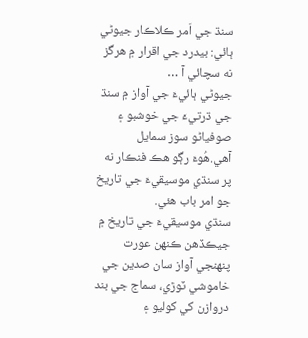سنڌ جي اَمر ڪلاڪار جيوڻي ٻائي: بيدرد جي اقرار ۾ هرگز نه سچائي آ …
جيوڻي ٻائيءَ جي آواز ۾ سنڌ جي ڌرتيءَ جي خوشبو ۽ صوفياڻو سوز سمايل آهي.ھُوءَ رڳو هڪ فنڪار نه پر سنڌي موسيقيءَ جي تاريخ جو امر باب هئي.
سنڌي موسيقيءَ جي تاريخ ۾ جيڪڏهن ڪنهن عورت پنهنجي آواز سان صدين جي خاموشي ٽوڙي، سماج جي بند دروازن کي کوليو ۽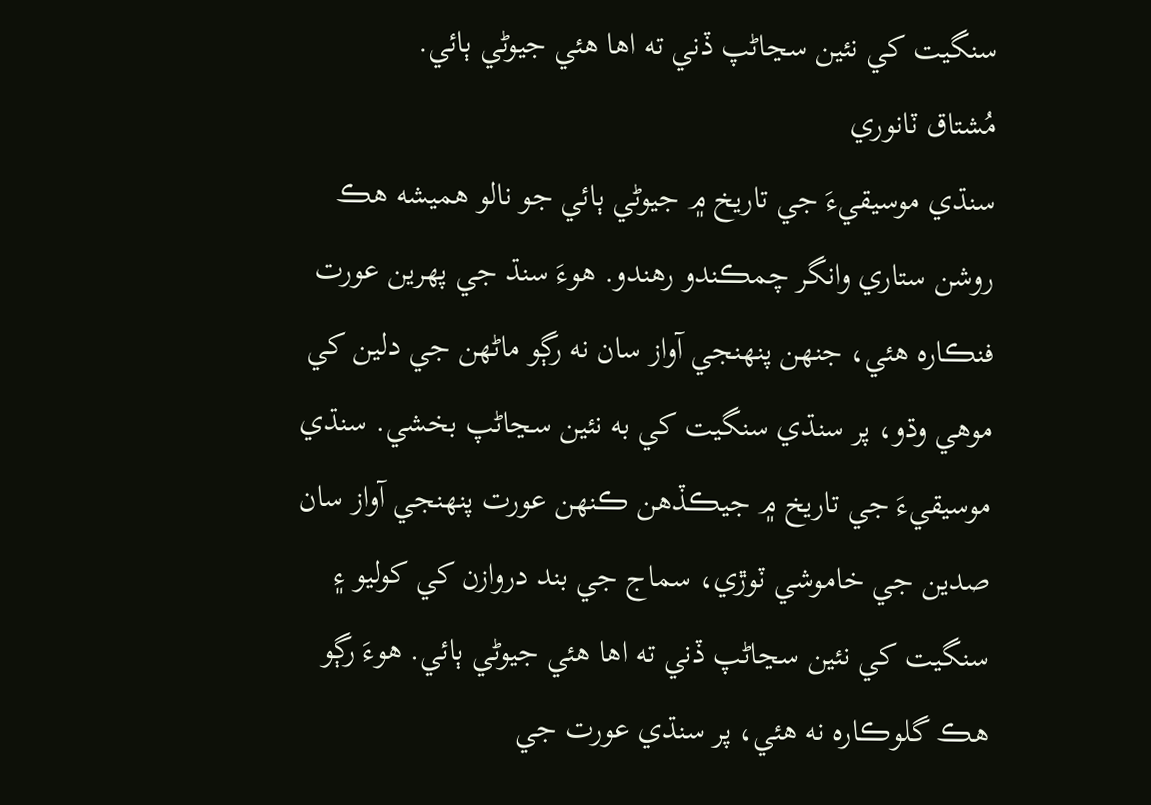سنگيت کي نئين سڃاڻپ ڏني ته اها هئي جيوڻي ٻائي.
مُشتاق ٽانوري
سنڌي موسيقيءَ جي تاريخ ۾ جيوڻي ٻائي جو نالو هميشه هڪ روشن ستاري وانگر چمڪندو رهندو. هوءَ سنڌ جي پهرين عورت فنڪاره هئي، جنهن پنهنجي آواز سان نه رڳو ماڻهن جي دلين کي موهي وڌو، پر سنڌي سنگيت کي به نئين سڃاڻپ بخشي. سنڌي موسيقيءَ جي تاريخ ۾ جيڪڏهن ڪنهن عورت پنهنجي آواز سان صدين جي خاموشي ٽوڙي، سماج جي بند دروازن کي کوليو ۽ سنگيت کي نئين سڃاڻپ ڏني ته اها هئي جيوڻي ٻائي. هوءَ رڳو هڪ گلوڪاره نه هئي، پر سنڌي عورت جي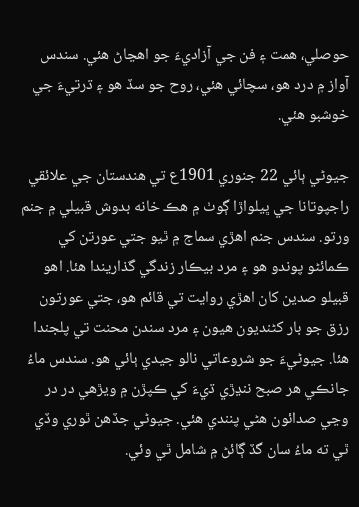حوصلي، همت ۽ فن جي آزاديءَ جو اهڃاڻ هئي. سندس آواز ۾ درد هو، سچائي هئي، روح جو سڏ هو ۽ ڌرتيءَ جي خوشبو هئي.

جيوڻي ٻائي 22 جنوري 1901ع تي هندستان جي علائقي راجپوتانا جي ڀيلواڙا ڳوٺ ۾ هڪ خانه بدوش قبيلي ۾ جنم ورتو. سندس جنم اهڙي سماج ۾ ٿيو جتي عورتن کي ڪمائڻو پوندو هو ۽ مرد بيڪار زندگي گذاريندا هئا. اهو قبيلو صدين کان اهڙي روايت تي قائم هو، جتي عورتون رزق جو بار کڻنديون هيون ۽ مرد سندن محنت تي پلجندا هئا. جيوڻيءَ جو شروعاتي نالو جيدي ٻائي هو. سندس ماءُ جانڪي هر صبح ننڍڙي ڌيءَ کي ڪپڙن ۾ ويڙهي در در وڃي صدائون هڻي پنندي هئي. جيوڻي جڏهن ٿوري وڏي ٿي ته ماءُ سان گڏ ڳائڻ ۾ شامل ٿي وئي.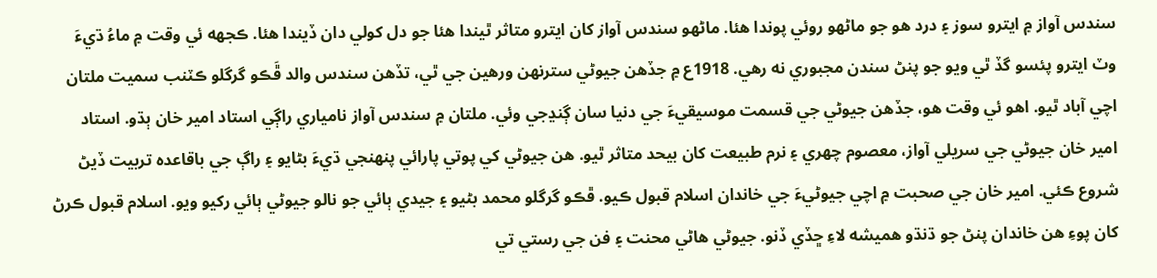سندس آواز ۾ ايترو سوز ۽ درد هو جو ماڻهو روئي پوندا هئا. ماڻهو سندس آواز کان ايترو متاثر ٿيندا هئا جو دل کولي دان ڏيندا هئا. ڪجهه ئي وقت ۾ ماءُ ڌيءَ وٽ ايترو پئسو گڏ ٿي ويو جو پنڻ سندن مجبوري نه رهي. 1918ع ۾ جڏهن جيوڻي سترنهن ورهين جي ٿي، تڏهن سندس والد ڦَڪو گرگلو ڪٽنب سميت ملتان اچي آباد ٿيو. اهو ئي وقت هو، جڏهن جيوڻي جي قسمت موسيقيءَ جي دنيا سان ڳنڍجي وئي. ملتان ۾ سندس آواز نامياري راڳي استاد امير خان ٻڌو. استاد امير خان جيوڻي جي سريلي آواز، معصوم چهري ۽ نرم طبيعت کان بيحد متاثر ٿيو. هن جيوڻي کي پوتي پارائي پنهنجي ڌيءَ بڻايو ۽ راڳ جي باقاعده تربيت ڏيڻ شروع ڪئي. امير خان جي صحبت ۾ اچي جيوڻيءَ جي خاندان اسلام قبول ڪيو. ڦڪو گرگلو محمد بڻيو ۽ جيدي ٻائي جو نالو جيوڻي ٻائي رکيو ويو. اسلام قبول ڪرڻ کان پوءِ هن خاندان پنڻ جو ڌنڌو هميشه لاءِ ڇڏي ڏنو. جيوڻي هاڻي محنت ۽ فن جي رستي تي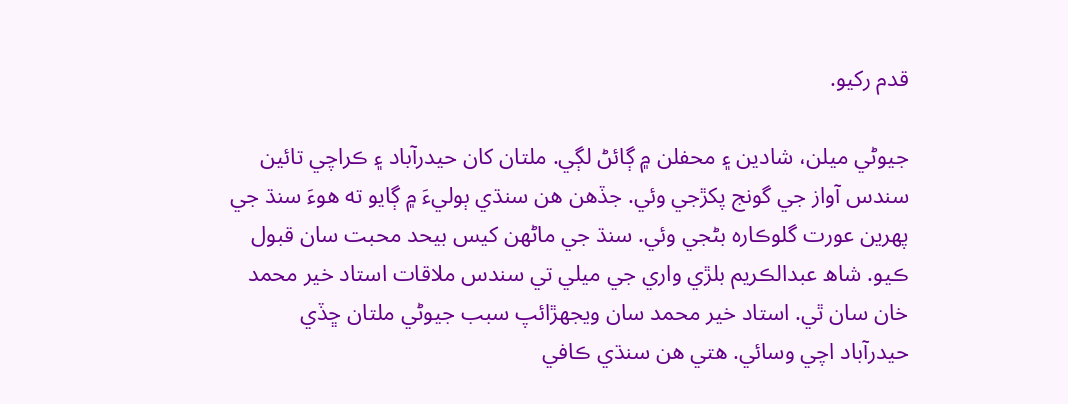قدم رکيو.

جيوڻي ميلن، شادين ۽ محفلن ۾ ڳائڻ لڳي. ملتان کان حيدرآباد ۽ ڪراچي تائين سندس آواز جي گونج پکڙجي وئي. جڏهن هن سنڌي ٻوليءَ ۾ ڳايو ته هوءَ سنڌ جي پهرين عورت گلوڪاره بڻجي وئي. سنڌ جي ماڻهن کيس بيحد محبت سان قبول ڪيو. شاھ عبدالڪريم بلڙي واري جي ميلي تي سندس ملاقات استاد خير محمد خان سان ٿي. استاد خير محمد سان ويجهڙائپ سبب جيوڻي ملتان ڇڏي حيدرآباد اچي وسائي. هتي هن سنڌي ڪافي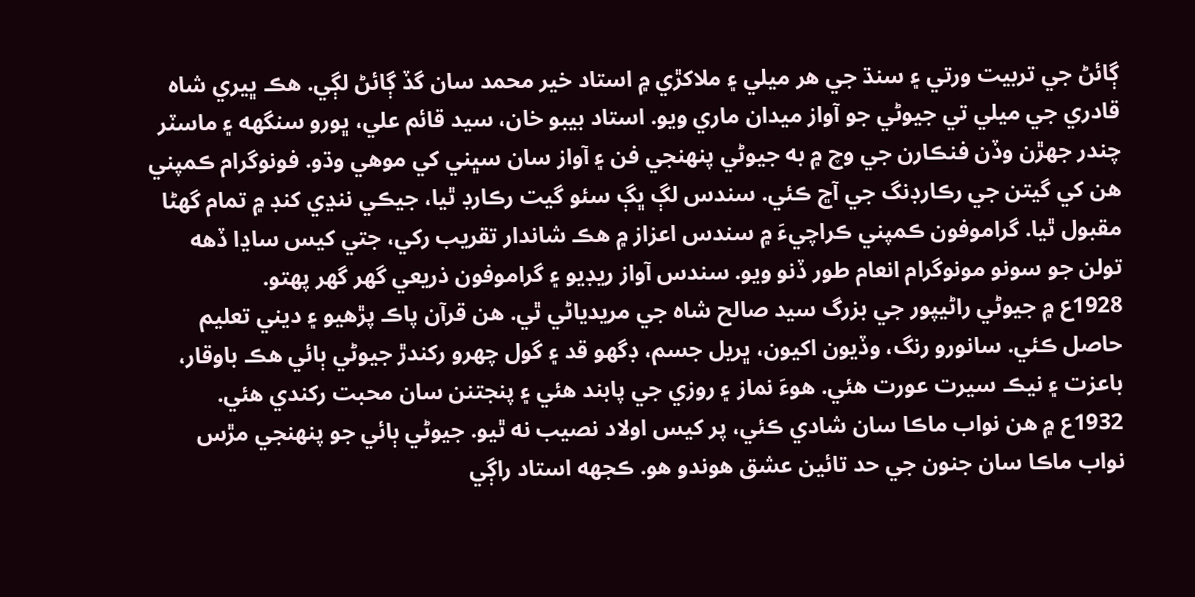ڳائڻ جي تربيت ورتي ۽ سنڌ جي هر ميلي ۽ ملاکڙي ۾ استاد خير محمد سان گڏ ڳائڻ لڳي. هڪ ڀيري شاه قادري جي ميلي تي جيوڻي جو آواز ميدان ماري ويو. استاد بيبو خان، سيد قائم علي، ڀورو سنگهه ۽ ماسٽر چندر جهڙن وڏن فنڪارن جي وچ ۾ به جيوڻي پنهنجي فن ۽ آواز سان سڀني کي موهي وڌو. فونوگرام ڪمپني هن کي گيتن جي رڪارڊنگ جي آڇ ڪئي. سندس لڳ ڀڳ سئو گيت رڪارڊ ٿيا، جيڪي ننڍي کنڊ ۾ تمام گھڻا مقبول ٿيا. گراموفون ڪمپني ڪراچيءَ ۾ سندس اعزاز ۾ هڪ شاندار تقريب رکي، جتي کيس ساڍا ڏهه تولن جو سونو مونوگرام انعام طور ڏنو ويو. سندس آواز ريڊيو ۽ گراموفون ذريعي گهر گهر پهتو.
1928ع ۾ جيوڻي راڻيپور جي بزرگ سيد صالح شاه جي مريدياڻي ٿي. هن قرآن پاڪ پڙهيو ۽ ديني تعليم حاصل ڪئي. سانورو رنگ، وڏيون اکيون، ڀريل جسم، ڊگهو قد ۽ گول چهرو رکندڙ جيوڻي ٻائي هڪ باوقار، باعزت ۽ نيڪ سيرت عورت هئي. هوءَ نماز ۽ روزي جي پابند هئي ۽ پنجتنن سان محبت رکندي هئي.
1932ع ۾ هن نواب ماڪا سان شادي ڪئي، پر کيس اولاد نصيب نه ٿيو. جيوڻي ٻائي جو پنهنجي مڙس نواب ماڪا سان جنون جي حد تائين عشق هوندو هو. ڪجهه استاد راڳي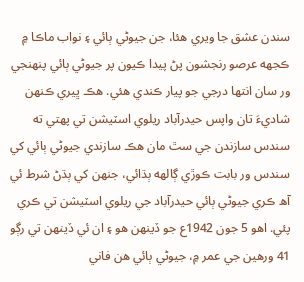سندن عشق جا ويري هئا، جن جيوڻي ٻائي ۽ نواب ماڪا ۾ ڪجهه عرصو رنجشون پڻ پيدا ڪيون پر جيوڻي ٻائي پنهنجي ور سان انتها درجي جو پيار ڪندي هئي. هڪ ڀيري ڪنهن شاديءَ تان واپس حيدرآباد ريلوي اسٽيشن تي پهتي ته سندس سازندن جي سٿ مان هڪ سازندي جيوڻي ٻائي کي سندس ور بابت ڪوڙي ڳالهه ٻڌائي، جنهن کي ٻڌڻ شرط ئي آھ ڪري جيوڻي ٻائي حيدرآباد جي ريلوي اسٽيشن تي ڪري پئي. اهو 5 جون 1942ع جو ڏينهن هو ۽ ان ئي ڏينهن تي رڳو 41 ورهين جي عمر ۾، جيوڻي ٻائي هن فاني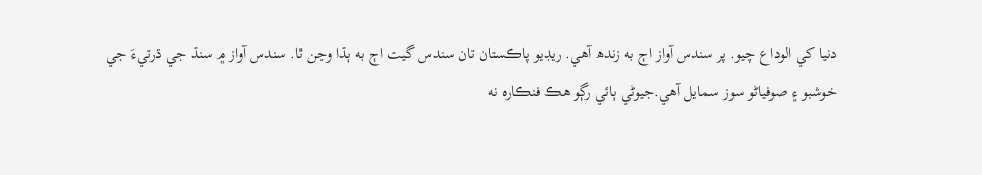دنيا کي الوداع چيو. پر سندس آواز اڄ به زندھ آهي. ريڊيو پاڪستان تان سندس گيت اڄ به ٻڌا وڃن ٿا. سندس آواز ۾ سنڌ جي ڌرتيءَ جي خوشبو ۽ صوفياڻو سوز سمايل آهي.جيوڻي ٻائي رڳو هڪ فنڪاره نه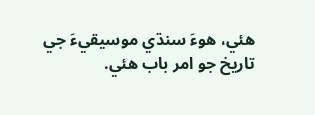هئي، هوءَ سنڌي موسيقيءَ جي تاريخ جو امر باب هئي.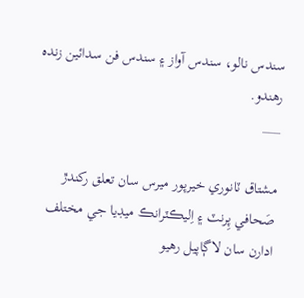سندس نالو، سندس آواز ۽ سندس فن سدائين زنده رهندو.
___

مشتاق ٽانوري خيرپور ميرس سان تعلق رکندڙ صَحافي پِرنٽ ۽ اِليڪٽرانڪ ميڊيا جي مختلف ادارن سان لاڳاپيل رهيو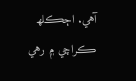آهي. اڄڪلھ ڪراچي ۾ رهي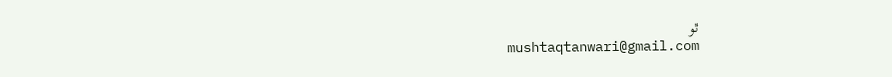ٿو
mushtaqtanwari@gmail.com